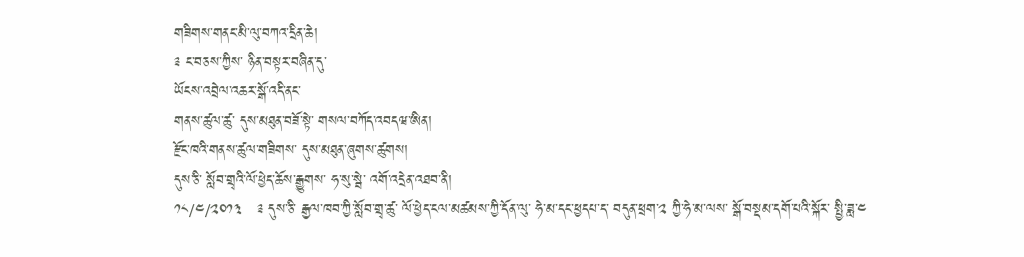གཟིགས་གནང་མི་ལུ་བཀའ་དྲིན་ཆེ།
༉ ང་བཅས་ཀྱིས་ ཉིན་བསྟར་བཞིན་དུ་
ཡོངས་འབྲེལ་འཆར་སྒོ་འདི་ནང་
གནས་ཚུལ་ཚུ་ དུས་མཐུན་བཟོ་སྟེ་ གསལ་བཀོད་འབདཝ་ཨིན།
རྫོང་ཁའི་གནས་ཚུལ་གཟིགས་ དུས་མཐུན་ཞུགས་ཚུགས།
དུས་ཅི་ སློབ་གྲྭའི་ལོ་ཕྱེད་ཆོས་རྒྱུགས་ ཧ་སུ་སྦེ་ འགོ་འདྲེན་འཐབ་ནི།
༡༨/༤/༢༠༡༣   ༉ དུས་ཅི་ རྒྱལ་ཁབ་ཀྱི་སློབ་གྲྭ་ཚུ་ ལོ་ཕྱེད་ངལ་མཚམས་ཀྱི་དོན་ལུ་ ཧེ་མ་དང་ཕྱདཔ་ད་ བདུན་ཕྲག་༢ ཀྱི་ཧེ་མ་ལས་ སྒོ་བསྡམ་དགོ་པའི་སྐོར་ སྤྱི་ཟླ་༤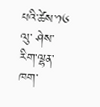པའི་ཚེས་༡༦ ལུ་ ཤེས་རིག་ལྷན་ཁག་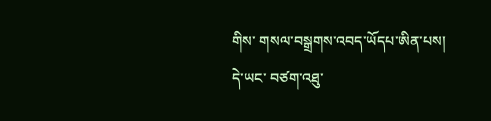གིས་ གསལ་བསྒྲགས་འབད་ཡོདཔ་ཨིན་པས།
དེ་ཡང་ བཙག་འཐུ་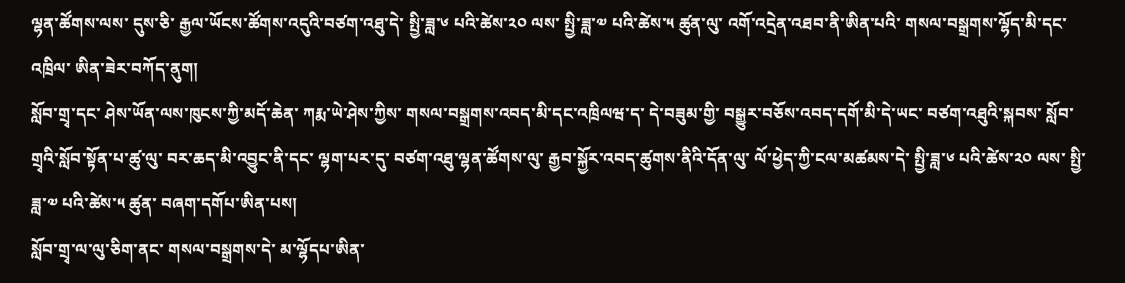ལྷན་ཚོགས་ལས་ དུས་ཅི་ རྒྱལ་ཡོངས་ཚོགས་འདུའི་བཙག་འཐུ་དེ་ སྤྱི་ཟླ་༦ པའི་ཚེས་༢༠ ལས་ སྤྱི་ཟླ་༧ པའི་ཚེས་༥ ཚུན་ལུ་ འགོ་འདྲེན་འཐབ་ནི་ཨིན་པའི་ གསལ་བསྒྲགས་ལྷོད་མི་དང་འཁྲིལ་ ཨིན་ཟེར་བཀོད་ནུག།
སློབ་གྲྭ་དང་ ཤེས་ཡོན་ལས་ཁུངས་ཀྱི་མདོ་ཆེན་ ཀརྨ་ཡེ་ཤེས་ཀྱིས་ གསལ་བསྒྲགས་འབད་མི་དང་འཁྲིལཝ་ད་ དེ་བཟུམ་གྱི་ བསྒྱུར་བཅོས་འབད་དགོ་མི་དེ་ཡང་ བཙག་འཐུའི་སྐབས་ སློབ་གྲྭའི་སློབ་སྟོན་པ་ཚུ་ལུ་ བར་ཆད་མི་འབྱུང་ནི་དང་ ལྷག་པར་དུ་ བཙག་འཐུ་ལྷན་ཚོགས་ལུ་ རྒྱབ་སྐྱོར་འབད་ཚུགས་ནིའི་དོན་ལུ་ ལོ་ཕྱེད་ཀྱི་ངལ་མཚམས་དེ་ སྤྱི་ཟླ་༦ པའི་ཚེས་༢༠ ལས་ སྤྱི་ཟླ་༧ པའི་ཚེས་༥ ཚུན་ བཞག་དགོཔ་ཨིན་པས།
སློབ་གྲྭ་ལ་ལུ་ཅིག་ནང་ གསལ་བསྒྲགས་དེ་ མ་ལྷོདཔ་ཨིན་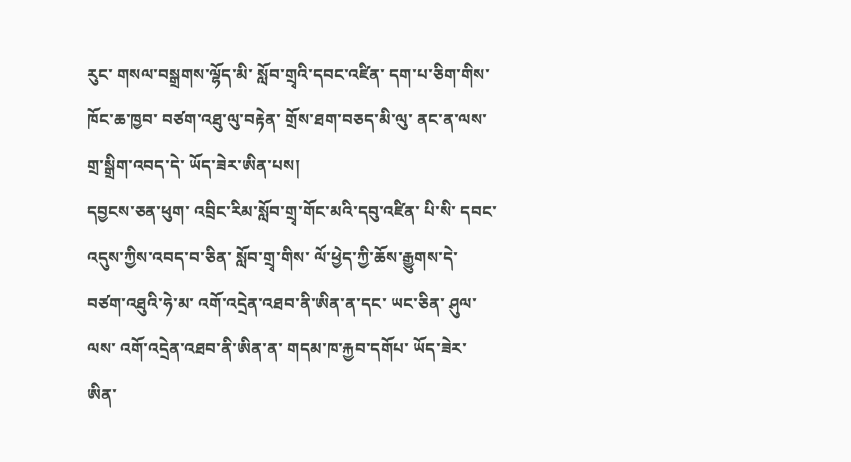རུང་ གསལ་བསྒྲགས་ལྷོད་མི་ སློབ་གྲྭའི་དབང་འཛིན་ དག་པ་ཅིག་གིས་ ཁོང་ཆ་ཁྱབ་ བཙག་འཐུ་ལུ་བརྟེན་ གྲོས་ཐག་བཅད་མི་ལུ་ ནང་ན་ལས་ གྲ་སྒྲིག་འབད་དེ་ ཡོད་ཟེར་ཨིན་པས།
དབྱངས་ཅན་ཕུག་ འབྲིང་རིམ་སློབ་གྲྭ་གོང་མའི་དབུ་འཛིན་ པི་སི་ དབང་འདུས་ཀྱིས་འབད་བ་ཅིན་ སློབ་གྲྭ་གིས་ ལོ་ཕྱེད་ཀྱི་ཆོས་རྒྱུགས་དེ་ བཙག་འཐུའི་ཧེ་མ་ འགོ་འདྲེན་འཐབ་ནི་ཨིན་ན་དང་ ཡང་ཅིན་ ཤུལ་ལས་ འགོ་འདྲེན་འཐབ་ནི་ཨིན་ན་ གདམ་ཁ་རྐྱབ་དགོཔ་ ཡོད་ཟེར་ཨིན་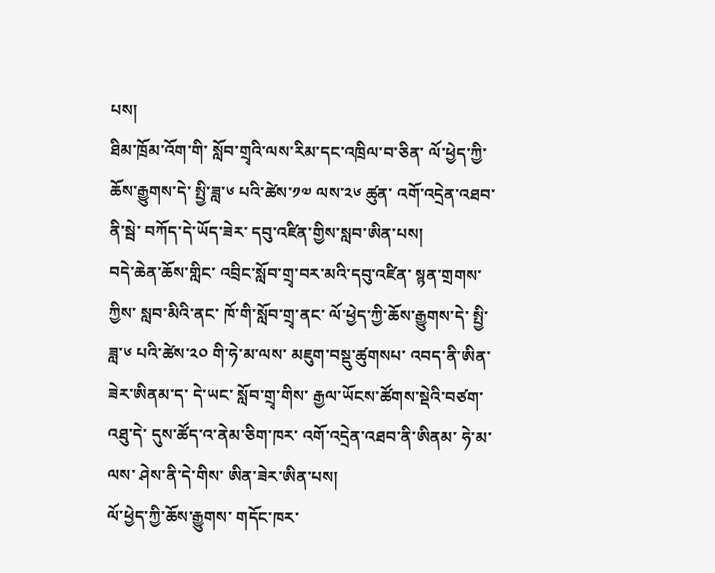པས།
ཐིམ་ཁྲོམ་འོག་གི་ སློབ་གྲྭའི་ལས་རིམ་དང་འཁྲིལ་བ་ཅིན་ ལོ་ཕྱེད་ཀྱི་ཆོས་རྒྱུགས་དེ་ སྤྱི་ཟླ་༦ པའི་ཚེས་༡༧ ལས་༢༦ ཚུན་ འགོ་འདྲེན་འཐབ་ནི་སྦེ་ བཀོད་དེ་ཡོད་ཟེར་ དབུ་འཛིན་གྱིས་སླབ་ཨིན་པས།
བདེ་ཆེན་ཆོས་གླིང་ འབྲིང་སློབ་གྲྭ་བར་མའི་དབུ་འཛིན་ སྙན་གྲགས་ཀྱིས་ སླབ་མིའི་ནང་ ཁོ་གི་སློབ་གྲྭ་ནང་ ལོ་ཕྱེད་ཀྱི་ཆོས་རྒྱུགས་དེ་ སྤྱི་ཟླ་༦ པའི་ཚེས་༢༠ གི་ཧེ་མ་ལས་ མཇུག་བསྡུ་ཚུགསཔ་ འབད་ནི་ཨིན་ཟེར་ཨིནམ་ད་ དེ་ཡང་ སློབ་གྲྭ་གིས་ རྒྱལ་ཡོངས་ཚོགས་སྡེའི་བཙག་འཐུ་དེ་ དུས་ཚོད་འ་ནེམ་ཅིག་ཁར་ འགོ་འདྲེན་འཐབ་ནི་ཨིནམ་ ཧེ་མ་ལས་ ཤེས་ནི་དེ་གིས་ ཨིན་ཟེར་ཨིན་པས།
ལོ་ཕྱེད་ཀྱི་ཆོས་རྒྱུགས་ གདོང་ཁར་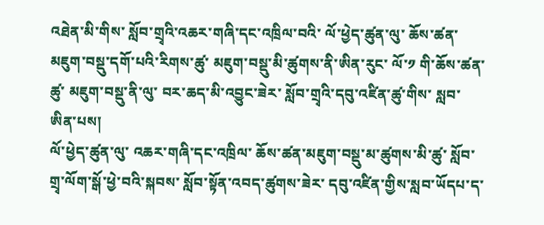འཐེན་མི་གིས་ སློབ་གྲྭའི་འཆར་གཞི་དང་འཁྲིལ་བའི་ ལོ་ཕྱེད་ཚུན་ལུ་ ཆོས་ཚན་མཇུག་བསྡུ་དགོ་པའི་རིགས་ཚུ་ མཇུག་བསྡུ་མི་ཚུགས་ནི་ཨིན་རུང་ ལོ་༡ གི་ཆོས་ཚན་ཚུ་ མཇུག་བསྡུ་ནི་ལུ་ བར་ཆད་མི་འབྱུང་ཟེར་ སློབ་གྲྭའི་དབུ་འཛིན་ཚུ་གིས་ སླབ་ཨིན་པས།
ལོ་ཕྱེད་ཚུན་ལུ་ འཆར་གཞི་དང་འཁྲིལ་ ཆོས་ཚན་མཇུག་བསྡུ་མ་ཚུགས་མི་ཚུ་ སློབ་གྲྭ་ལོག་སྒོ་ཕྱེ་བའི་སྐབས་ སློབ་སྟོན་འབད་ཚུགས་ཟེར་ དབུ་འཛིན་གྱིས་སླབ་ཡོདཔ་ད་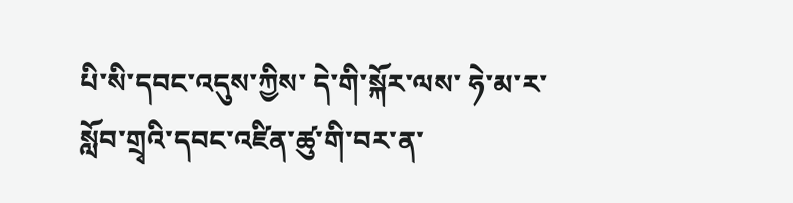པི་སི་དབང་འདུས་ཀྱིས་ དེ་གི་སྐོར་ལས་ ཧེ་མ་ར་ སློབ་གྲྭའི་དབང་འཛིན་ཚུ་གི་བར་ན་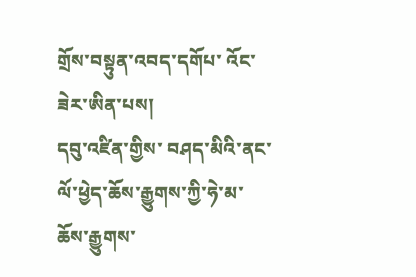གྲོས་བསྟུན་འབད་དགོཔ་ འོང་ཟེར་ཨིན་པས།
དབུ་འཛིན་གྱིས་ བཤད་མིའི་ནང་ ལོ་ཕྱེད་ཆོས་རྒྱུགས་ཀྱི་ཧེ་མ་ ཆོས་རྒྱུགས་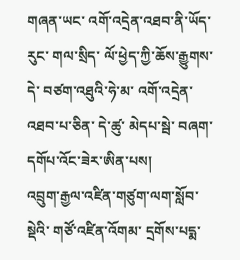གཞན་ཡང་ འགོ་འདྲེན་འཐབ་ནི་ཡོད་རུང་ གལ་སྲིད་ ལོ་ཕྱེད་ཀྱི་ཆོས་རྒྱུགས་དེ་ བཙག་འཐུའི་ཧེ་མ་ འགོ་འདྲེན་འཐབ་པ་ཅིན་ དེ་ཚུ་ མེདཔ་སྦེ་ བཞག་དགོཔ་འོང་ཟེར་ཨིན་པས།
འབྲུག་རྒྱལ་འཛིན་གཙུག་ལག་སློབ་སྡེའི་ གཙོ་འཛིན་འོགམ་ དྲགོས་པདྨ་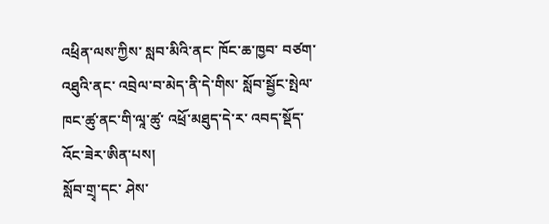འཕྲིན་ལས་ཀྱིས་ སླབ་མིའི་ནང་ ཁོང་ཆ་ཁྱབ་ བཙག་འཐུའི་ནང་ འབྲེལ་བ་མེད་ནི་དེ་གིས་ སློབ་སྦྱོང་སྤེལ་ཁང་ཚུ་ནང་གི་ལཱ་ཚུ་ འཕྲོ་མཐུད་དེ་ར་ འབད་སྡོད་འོང་ཟེར་ཨིན་པས།
སློབ་གྲྭ་དང་ ཤེས་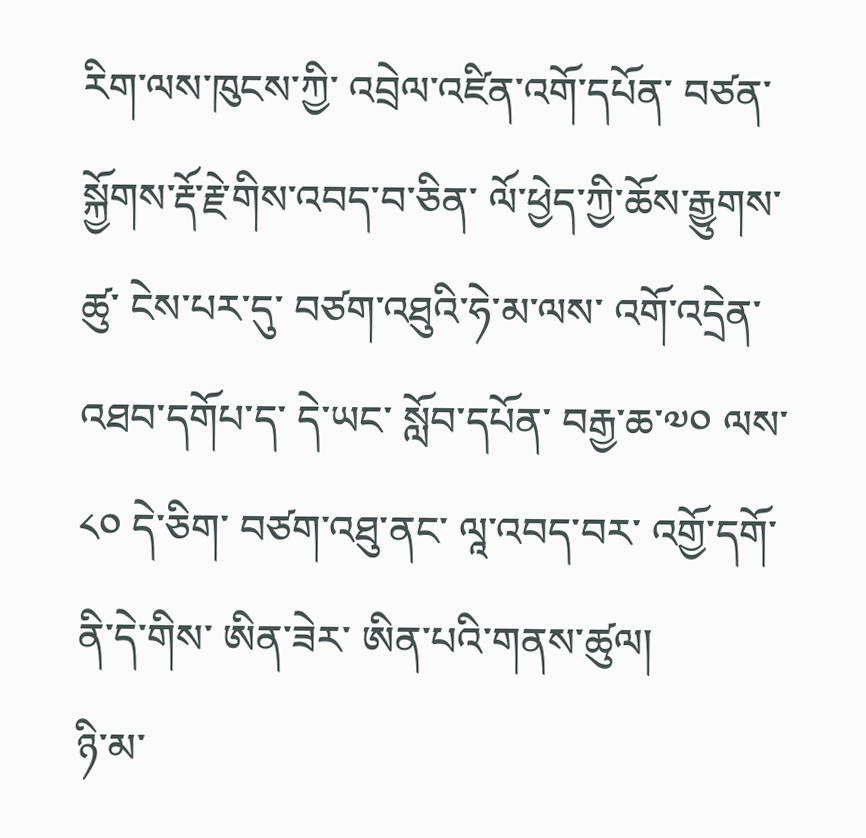རིག་ལས་ཁུངས་ཀྱི་ འབྲེལ་འཛིན་འགོ་དཔོན་ བཙན་སྐྱོགས་རྡོ་རྗེ་གིས་འབད་བ་ཅིན་ ལོ་ཕྱེད་ཀྱི་ཆོས་རྒྱུགས་ཚུ་ ངེས་པར་དུ་ བཙག་འཐུའི་ཧེ་མ་ལས་ འགོ་འདྲེན་འཐབ་དགོཔ་ད་ དེ་ཡང་ སློབ་དཔོན་ བརྒྱ་ཆ་༧༠ ལས་༨༠ དེ་ཅིག་ བཙག་འཐུ་ནང་ ལཱ་འབད་བར་ འགྱོ་དགོ་ནི་དེ་གིས་ ཨིན་ཟེར་ ཨིན་པའི་གནས་ཚུལ།
ཉི་མ་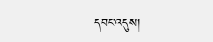དབང་འདུས།